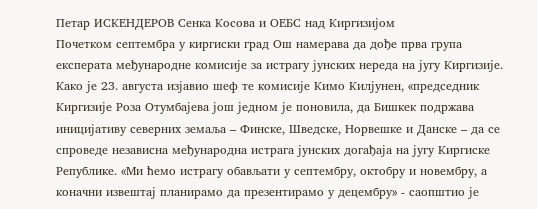Петар ИСКЕНДЕРОВ Сенка Косова и ОЕБС над Киргизијом
Почетком септембра у киргиски град Ош намерава да дође прва група експерата међународне комисије за истрагу јунских нереда на југу Киргизије. Како је 23. августа изјавио шеф те комисије Кимо Килјунен, «председник Киргизије Роза Отумбајева још једном је поновила, да Бишкек подржава иницијативу северних земаља – Финске, Шведске, Норвешке и Данске – да се спроведе независна међународна истрага јунских догађаја на југу Киргиске Републике. «Ми ћемо истрагу обављати у септембру, октобру и новембру, а коначни извештај планирамо да презентирамо у децембру» - саопштио је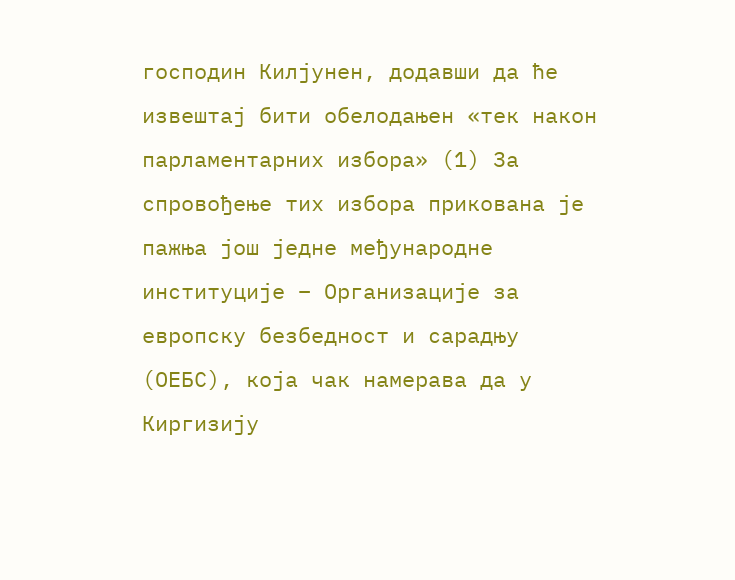господин Килјунен, додавши да ће извештај бити обелодањен «тек након парламентарних избора» (1) За спровођење тих избора прикована је пажња још једне међународне институције – Организације за европску безбедност и сарадњу (ОЕБС), која чак намерава да у Киргизију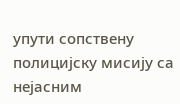упути сопствену полицијску мисију са нејасним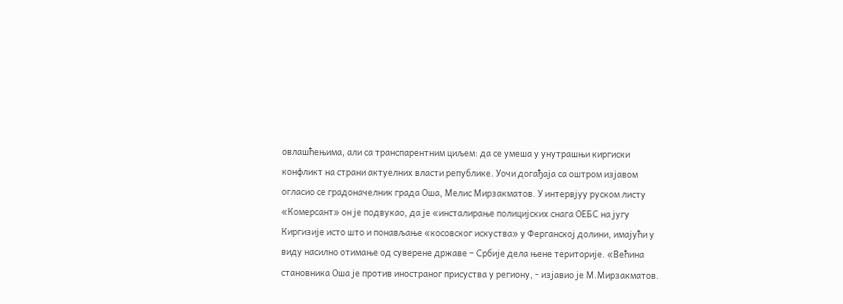овлашћењима, али са транспарентним циљем: да се умеша у унутрашњи киргиски конфликт на страни актуелних власти републике. Уочи догађаја са оштром изјавом огласио се градоначелник града Оша, Мелис Мирзакматов. У интервјуу руском листу «Комерсант» он је подвукао, да је «инсталирање полицијских снага ОЕБС на југу Киргизије исто што и понављање «косовског искуства» у Ферганској долини, имајући у виду насилно отимање од суверене државе – Србије дела њене територије. «Већина становника Оша је против иностраног присуства у региону, - изјавио је М.Мирзакматов.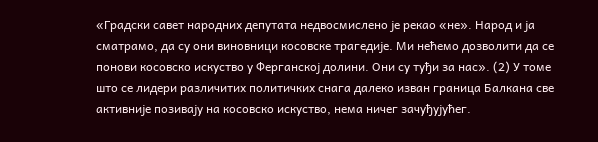«Градски савет народних депутата недвосмислено је рекао «не». Народ и ја сматрамо, да су они виновници косовске трагедије. Ми нећемо дозволити да се понови косовско искуство у Ферганској долини. Они су туђи за нас». (2) У томе што се лидери различитих политичких снага далеко изван граница Балкана све активније позивају на косовско искуство, нема ничег зачуђујућег.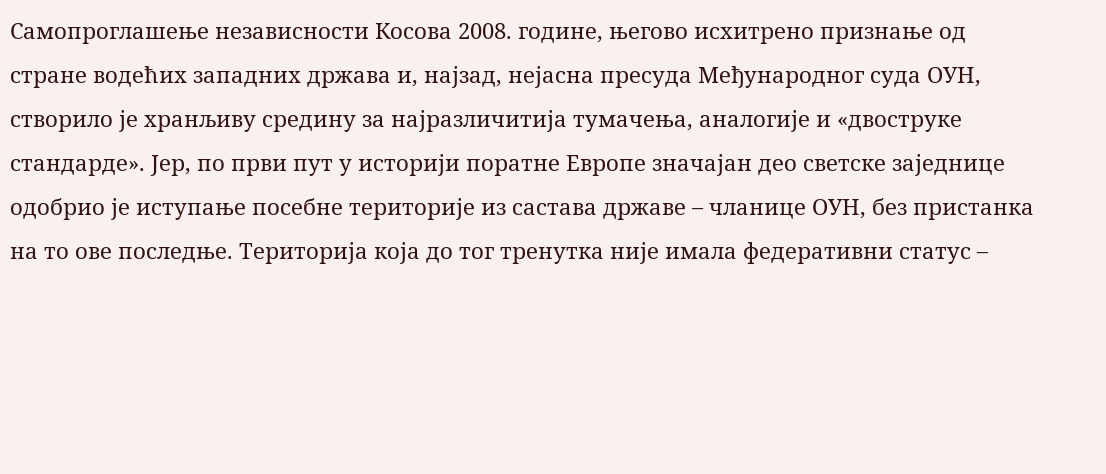Самопроглашење независности Косова 2008. године, његово исхитрено признање од стране водећих западних држава и, најзад, нејасна пресуда Међународног суда ОУН, створило је хранљиву средину за најразличитија тумачења, аналогије и «двоструке стандарде». Јер, по први пут у историји поратне Европе значајан део светске заједнице одобрио је иступање посебне територије из састава државе – чланице ОУН, без пристанка на то ове последње. Територија која до тог тренутка није имала федеративни статус –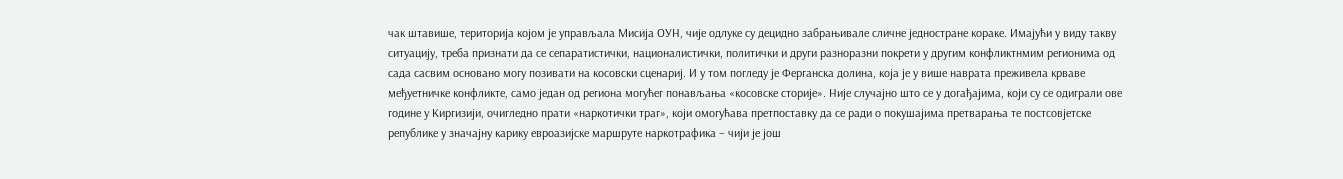чак штавише, територија којом је управљала Мисија ОУН, чије одлуке су децидно забрањивале сличне једностране кораке. Имајући у виду такву ситуацију, треба признати да се сепаратистички, националистички, политички и други разноразни покрети у другим конфликтнмим регионима од сада сасвим основано могу позивати на косовски сценариј. И у том погледу је Ферганска долина, која је у више наврата преживела крваве међуетничке конфликте, само један од региона могућег понављања «косовске сторије». Није случајно што се у догађајима, који су се одиграли ове године у Киргизији, очигледно прати «наркотички траг», који омогућава претпоставку да се ради о покушајима претварања те постсовјетске републике у значајну карику евроазијске маршруте наркотрафика – чији је још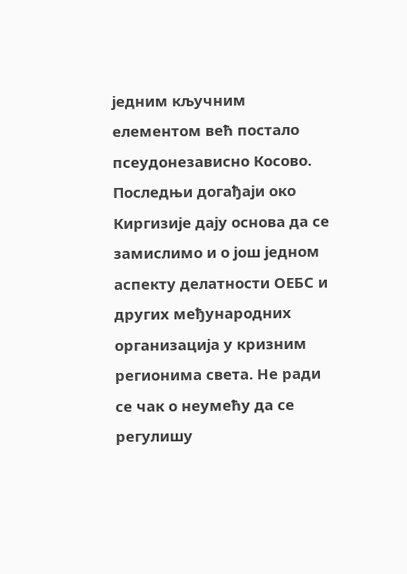једним кључним елементом већ постало псеудонезависно Косово. Последњи догађаји око Киргизије дају основа да се замислимо и о још једном аспекту делатности ОЕБС и других међународних организација у кризним регионима света. Не ради се чак о неумећу да се регулишу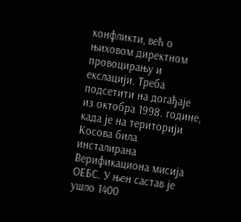конфликти, већ о њиховом директном провоцирању и екслацији. Треба подсетити на догађаје из октобра 1998. године, када је на територији Косова била инсталирана Верификациона мисија ОЕБС. У њен састав је ушло 1400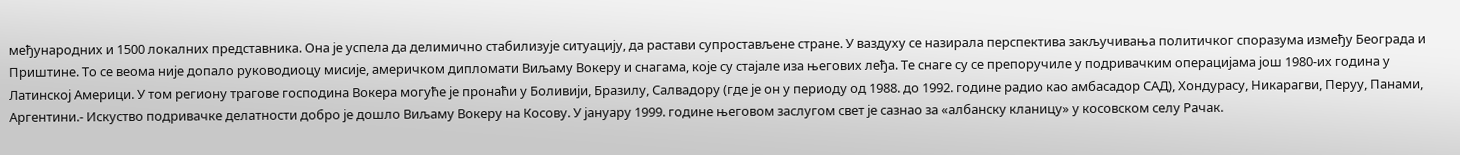међународних и 1500 локалних представника. Она је успела да делимично стабилизује ситуацију, да растави супростављене стране. У ваздуху се назирала перспектива закључивања политичког споразума између Београда и Приштине. То се веома није допало руководиоцу мисије, америчком дипломати Виљаму Вокеру и снагама, које су стајале иза његових леђа. Те снаге су се препоручиле у подривачким операцијама још 1980-их година у Латинској Америци. У том региону трагове господина Вокера могуће је пронаћи у Боливији, Бразилу, Салвадору (где је он у периоду од 1988. до 1992. године радио као амбасадор САД), Хондурасу, Никарагви, Перуу, Панами, Аргентини.- Искуство подривачке делатности добро је дошло Виљаму Вокеру на Косову. У јануару 1999. године његовом заслугом свет је сазнао за «албанску кланицу» у косовском селу Рачак.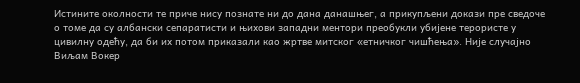Истините околности те приче нису познате ни до дана данашњег, а прикупљени докази пре сведоче о томе да су албански сепаратисти и њихови западни ментори преобукли убијене терористе у цивилну одећу, да би их потом приказали као жртве митског «етничког чишћења». Није случајно Виљам Вокер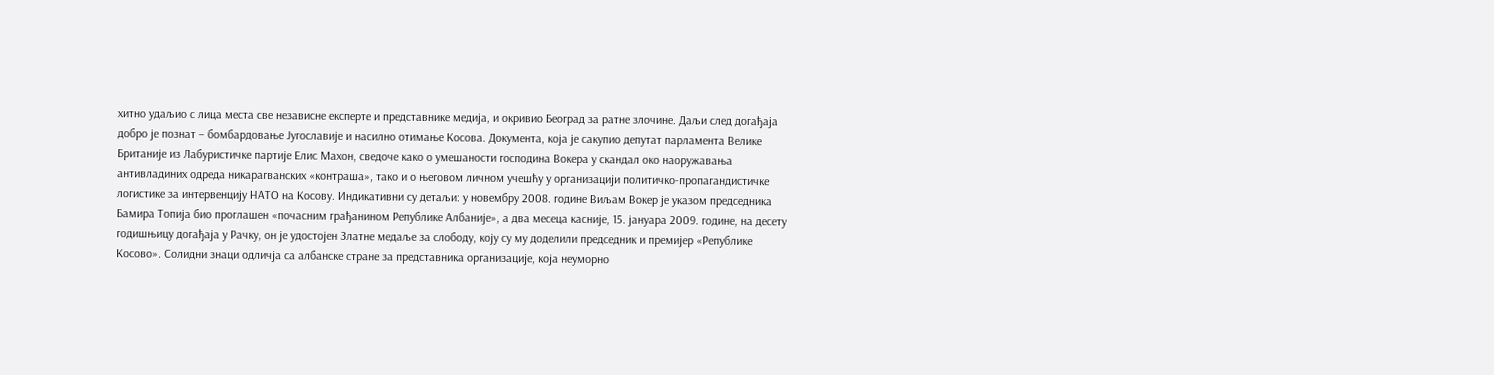хитно удаљио с лица места све независне експерте и представнике медија, и окривио Београд за ратне злочине. Даљи след догађаја добро је познат – бомбардовање Југославије и насилно отимање Косова. Документа, која је сакупио депутат парламента Велике Британије из Лабуристичке партије Елис Махон, сведоче како о умешаности господина Вокера у скандал око наоружавања антивладиних одреда никарагванских «контраша», тако и о његовом личном учешћу у организацији политичко-пропагандистичке логистике за интервенцију НАТО на Косову. Индикативни су детаљи: у новембру 2008. године Виљам Вокер је указом председника Бамира Топија био проглашен «почасним грађанином Републике Албаније», а два месеца касније, 15. јануара 2009. године, на десету годишњицу догађаја у Рачку, он је удостојен Златне медаље за слободу, коју су му доделили председник и премијер «Републике Косово». Солидни знаци одличја са албанске стране за представника организације, која неуморно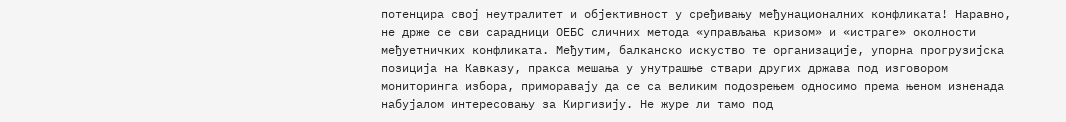потенцира свој неутралитет и објективност у сређивању међунационалних конфликата! Наравно, не држе се сви сарадници ОЕБС сличних метода «управљања кризом» и «истраге» околности међуетничких конфликата. Међутим, балканско искуство те организације, упорна прогрузијска позиција на Кавказу, пракса мешања у унутрашње ствари других држава под изговором мониторинга избора, приморавају да се са великим подозрењем односимо према њеном изненада набујалом интересовању за Киргизију. Не журе ли тамо под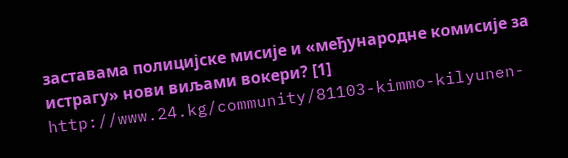заставама полицијске мисије и «међународне комисије за истрагу» нови виљами вокери? [1] http://www.24.kg/community/81103-kimmo-kilyunen-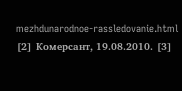mezhdunarodnoe-rassledovanie.html [2] Комерсант, 19.08.2010. [3]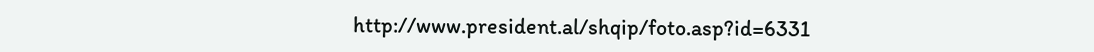http://www.president.al/shqip/foto.asp?id=6331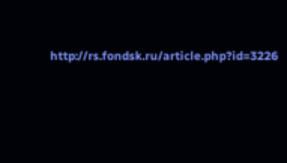http://rs.fondsk.ru/article.php?id=3226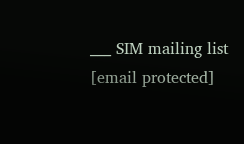___ SIM mailing list [email protected]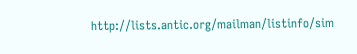http://lists.antic.org/mailman/listinfo/sim